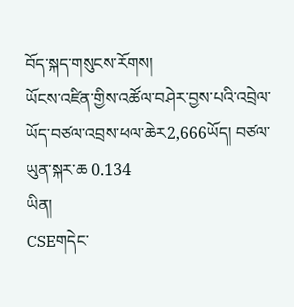བོད་སྐད་གསུངས་རོགས།
ཡོངས་འཛིན་གྱིས་འཚོལ་བཤེར་བྱས་པའི་འབྲེལ་ཡོད་བཙལ་འབྲས་ཕལ་ཆེར2,666ཡོད། བཙལ་ཡུན་སྐར་ཆ 0.134
ཡིན།
CSEགདེང་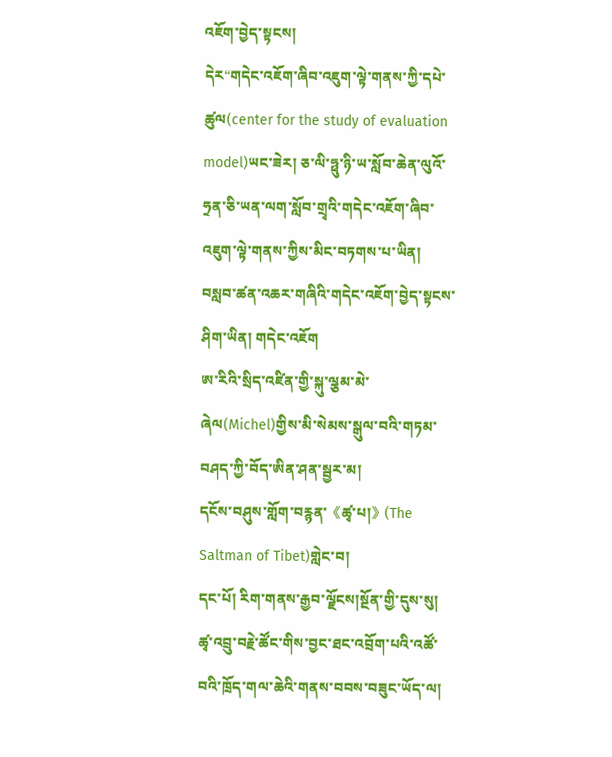འཇོག་བྱེད་སྟངས།
དེར“གདེང་འཇོག་ཞིབ་འཇུག་ལྟེ་གནས་ཀྱི་དཔེ་ཚུལ(center for the study of evaluation model)ཡང་ཟེར། ཅ་ལི་ཧྥུ་ཉི་ཡ་སློབ་ཆེན་ལུའོ་ཧྲན་ཅི་ཡན་ལག་སློབ་གྲྭའི་གདེང་འཇོག་ཞིབ་འཇུག་ལྟེ་གནས་ཀྱིས་མིང་བཏགས་པ་ཡིན། བསླབ་ཚན་འཆར་གཞིའི་གདེང་འཇོག་བྱེད་སྟངས་ཤིག་ཡིན། གདེང་འཇོག
ཨ་རིའི་སྲིད་འཛིན་གྱི་སྐུ་ལྕམ་མེ་ཞེལ(Michel)གྱིས་མི་སེམས་སྒུལ་བའི་གཏམ་བཤད་ཀྱི་བོད་ཨིན་ཤན་སྦྱར་མ།
དངོས་བཤུས་གློག་བརྙན་《ཚྭ་པ།》(The Saltman of Tibet)གླེང་བ།
དང་པོ། རིག་གནས་རྒྱབ་ལྗོངས།སྔོན་གྱི་དུས་སུ། ཚྭ་འབྲུ་བརྗེ་ཚོང་གིས་བྱང་ཐང་འབྲོག་པའི་འཚོ་བའི་ཁྲོད་གལ་ཆེའི་གནས་བབས་བཟུང་ཡོད་ལ།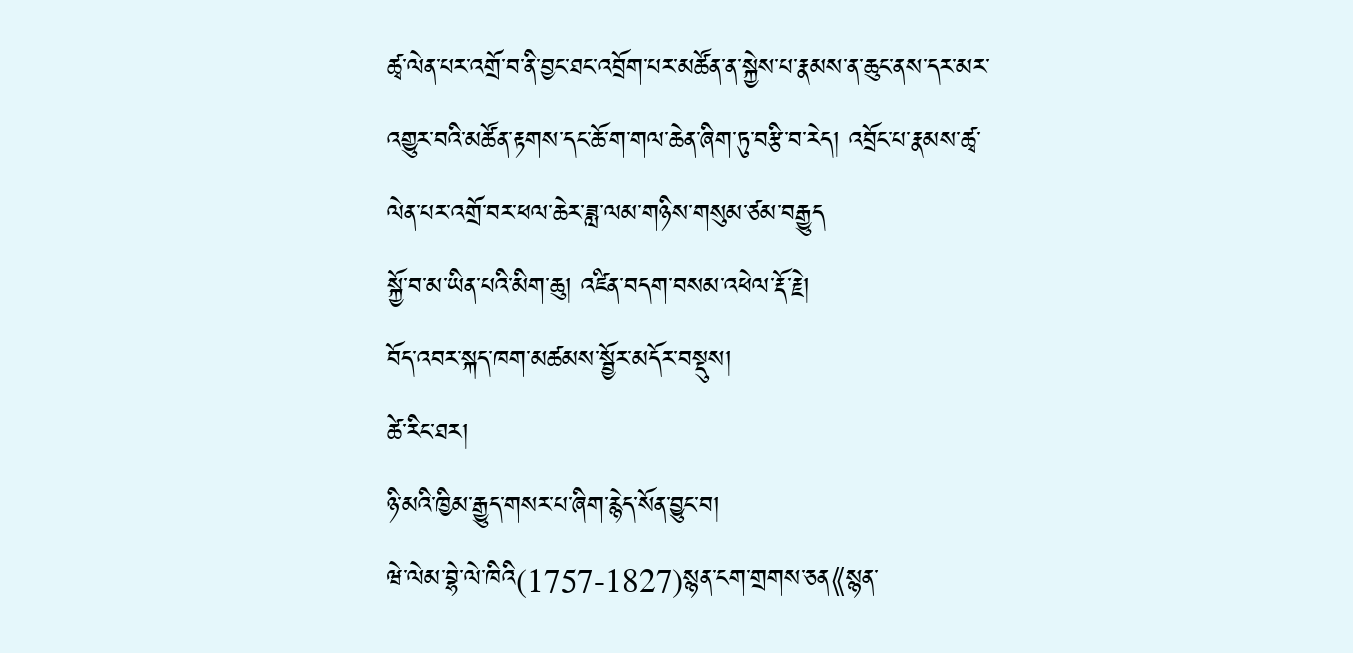ཚྭ་ལེན་པར་འགྲོ་བ་ནི་བྱང་ཐང་འབྲོག་པར་མཚོན་ན་སྐྱེས་པ་རྣམས་ན་ཆུང་ནས་དར་མར་འགྱུར་བའི་མཚོན་རྟགས་དང་ཆོ་ག་གལ་ཆེན་ཞིག་ཏུ་བརྩི་བ་རེད། འབྲོང་པ་རྣམས་ཚྭ་ལེན་པར་འགྲོ་བར་ཕལ་ཆེར་ཟླ་ལམ་གཉིས་གསུམ་ཙམ་བརྒྱུད
སྐྱོ་བ་མ་ཡིན་པའི་མིག་ཆུ། འཛིན་བདག་བསམ་འཕེལ་རྡོ་རྗེ།
བོད་འབར་སྐད་ཁག་མཚམས་སྦྱོར་མདོར་བསྡུས།
ཚེ་རིང་ཐར།
ཉི་མའི་ཁྱིམ་རྒྱུད་གསར་པ་ཞིག་རྙེད་སོན་བྱུང་བ།
ཝེ་ལེམ་བྷེ་ལེ་ཁིའི(1757-1827)སྙན་ངག་གྲགས་ཅན《སྙན་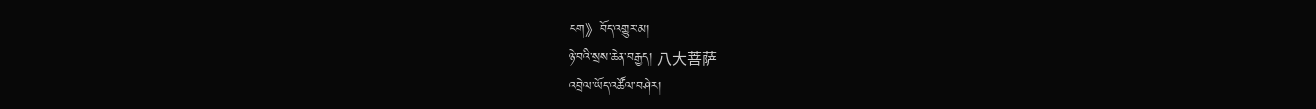ངག》བོད་འགྱུར་མ།
ཉེ་བའི་སྲས་ཆེན་བརྒྱད། 八大菩萨
འབྲེལ་ཡོད་འཚོལ་བཤེར།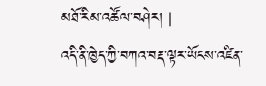མཐོ་རིམ་འཚོལ་བཤེར། |
འདི་ནི་ཁྱེད་ཀྱི་བཀའ་བརྡ་ལྟར་ཡོངས་འཛིན་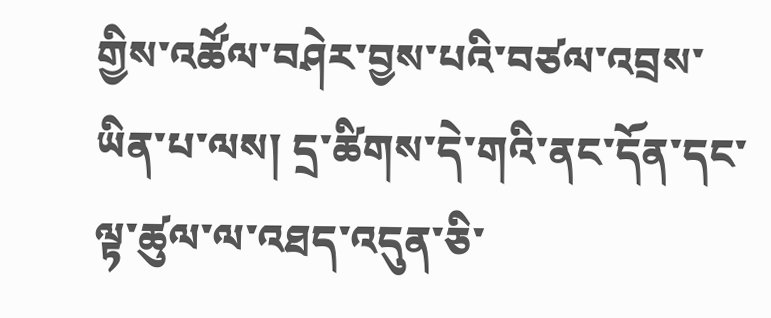གྱིས་འཚོལ་བཤེར་བྱས་པའི་བཙལ་འབྲས་ཡིན་པ་ལས། དྲ་ཚིགས་དེ་གའི་ནང་དོན་དང་ལྟ་ཚུལ་ལ་འཐད་འདུན་ཅི་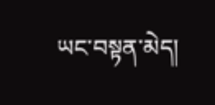ཡང་བསྟན་མེད།